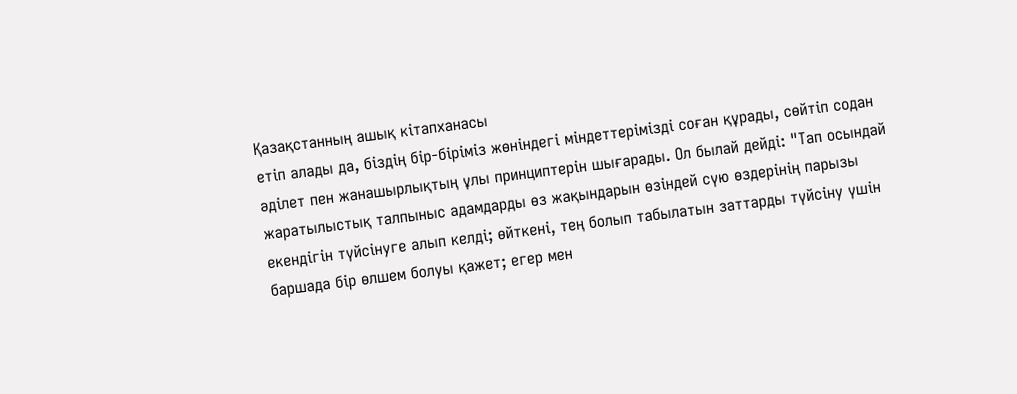Қазақстанның ашық кітапханасы
етіп алады да, біздің бір-біріміз жөніндегі міндеттерімізді соған құрады, сөйтіп содан
әділет пен жанашырлықтың ұлы принциптерін шығарады. Ол былай дейді: "Тап осындай
жаратылыстық талпыныс адамдарды өз жақындарын өзіндей сүю өздерінің парызы
екендігін түйсінуге алып келді; өйткені, тең болып табылатын заттарды түйсіну үшін
баршада бір өлшем болуы қажет; егер мен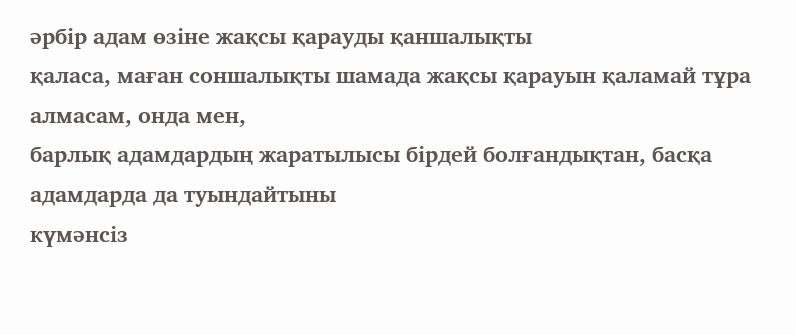әрбір адам өзіне жақсы қарауды қаншалықты
қаласа, маған соншалықты шамада жақсы қарауын қаламай тұра алмасам, онда мен,
барлық адамдардың жаратылысы бірдей болғандықтан, басқа адамдарда да туындайтыны
күмәнсіз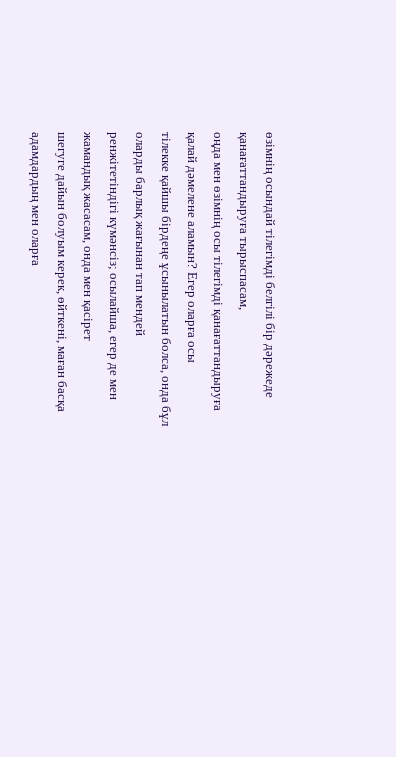өзімнің осындай тілегімді белгілі бір дәрежеде қанағаттандыруға тырыспасам,
оңда мен өзімнің осы тілегімді қанағаттандыруға қалай дәмелене аламын? Егер оларға осы
тілекке қайшы бірдеңе ұсынылатын болса, онда бұл оларды барлық жағынан тап мендей
ренжітетіндігі күмәнсіз; осылайша, егер де мен жамандық жасасам, онда мен қасірет
шегуге дайын болуым керек, өйткені, маған басқа адамдардың мен оларға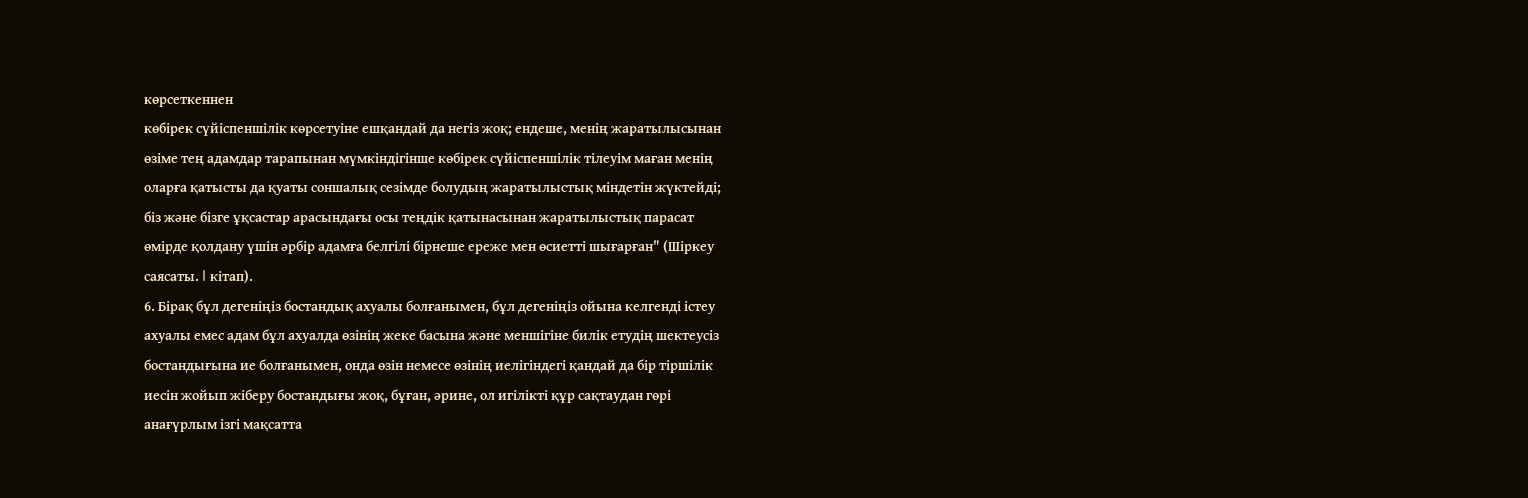көрсеткеннен
көбірек сүйіспеншілік көрсетуіне ешқандай да негіз жоқ; ендеше, менің жаратылысынан
өзіме тең адамдар тарапынан мүмкіндігінше көбірек сүйіспеншілік тілеуім маған менің
оларға қатысты да қуаты соншалық сезімде болудың жаратылыстық міндетін жүктейді;
біз және бізге ұқсастар арасындағы осы теңдік қатынасынан жаратылыстық парасат
өмірде қолдану үшін әрбір адамға белгілі бірнеше ереже мен өсиетті шығарған" (Шіркеу
саясаты. I кітап).
6. Бірақ бұл дегеніңіз бостандық ахуалы болғанымен, бұл дегеніңіз ойына келгенді істеу
ахуалы емес адам бұл ахуалда өзінің жеке басына және меншігіне билік етудің шектеусіз
бостандығына ие болғанымен, онда өзін немесе өзінің иелігіндегі қандай да бір тіршілік
иесін жойып жіберу бостандығы жоқ, бұған, әрине, ол игілікті құр сақтаудан гөрі
анағүрлым ізгі мақсатта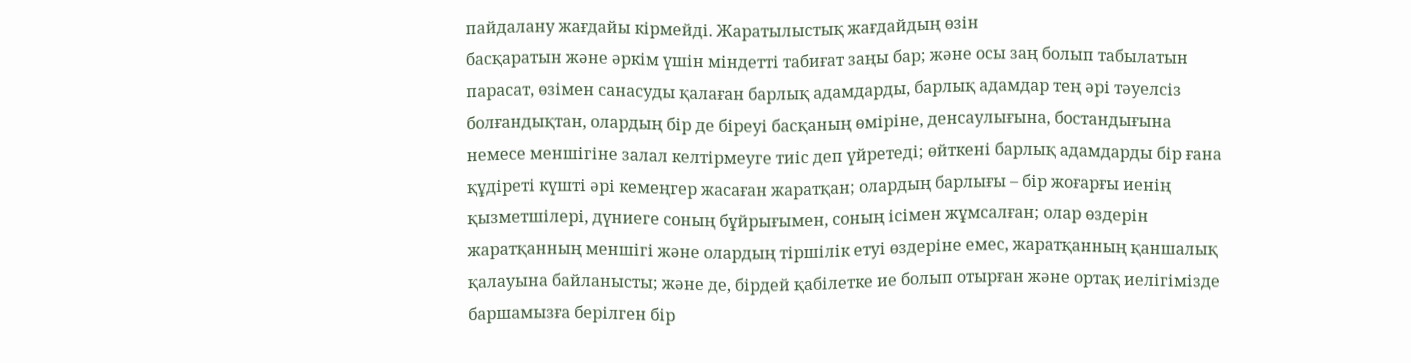пайдалану жағдайы кірмейді. Жаратылыстық жағдайдың өзін
басқаратын және әркім үшін міндетті табиғат заңы бар; және осы заң болып табылатын
парасат, өзімен санасуды қалаған барлық адамдарды, барлық адамдар тең әрі тәуелсіз
болғандықтан, олардың бір де біреуі басқаның өміріне, денсаулығына, бостандығына
немесе меншігіне залал келтірмеуге тиіс деп үйретеді; өйткені барлық адамдарды бір ғана
құдіреті күшті әрі кемеңгер жасаған жаратқан; олардың барлығы – бір жоғарғы иенің
қызметшілері, дүниеге соның бұйрығымен, соның ісімен жұмсалған; олар өздерін
жаратқанның меншігі және олардың тіршілік етуі өздеріне емес, жаратқанның қаншалық
қалауына байланысты; және де, бірдей қабілетке ие болып отырған және ортақ иелігімізде
баршамызға берілген бір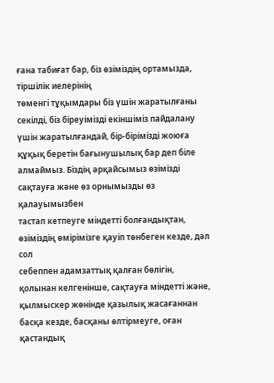ғана табиғат бар, біз өзіміздің ортамызда, тіршілік иелерінің
төменгі тұқымдары біз үшін жаратылғаны секілді, біз біреуімізді екіншіміз пайдалану
үшін жаратылғандай, бір-бірімізді жоюға құқық беретін бағынушылық бар деп біле
алмаймыз. Біздің әрқайсымыз өзімізді сақтауға және өз орнымызды өз қалауымызбен
тастап кетпеуге міндетті болғандықтан, өзіміздің өмірімізге қауіп төнбеген кезде, дәл сол
себеппен адамзаттық қалған бөлігін, қолынан келгенінше, сақтауға міндетті және,
қылмыскер жөнінде қазылық жасағаннан басқа кезде, басқаны өлтірмеуге, оған қастандық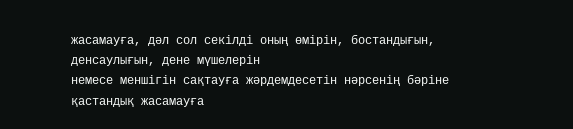жасамауға, дәл сол секілді оның өмірін, бостандығын, денсаулығын, дене мүшелерін
немесе меншігін сақтауға жәрдемдесетін нәрсенің бәріне қастандық жасамауға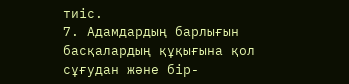тиіс.
7. Адамдардың барлығын басқалардың құқығына қол сұғудан және бір-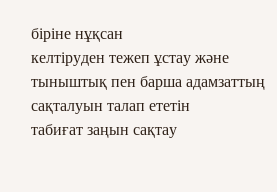біріне нұқсан
келтіруден тежеп ұстау және тыныштық пен барша адамзаттың сақталуын талап ететін
табиғат заңын сақтау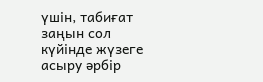үшін, табиғат заңын сол күйінде жүзеге асыру әрбір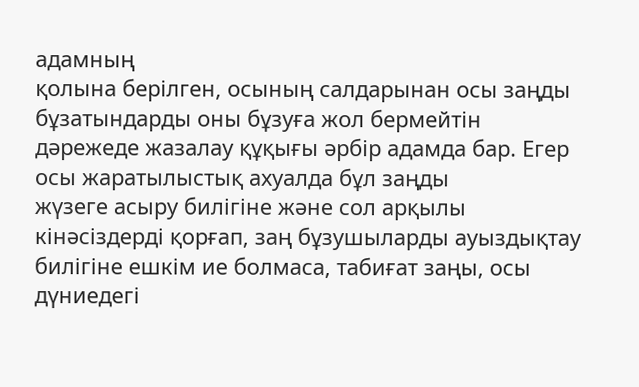адамның
қолына берілген, осының салдарынан осы заңды бұзатындарды оны бұзуға жол бермейтін
дәрежеде жазалау құқығы әрбір адамда бар. Егер осы жаратылыстық ахуалда бұл заңды
жүзеге асыру билігіне және сол арқылы кінәсіздерді қорғап, заң бұзушыларды ауыздықтау
билігіне ешкім ие болмаса, табиғат заңы, осы дүниедегі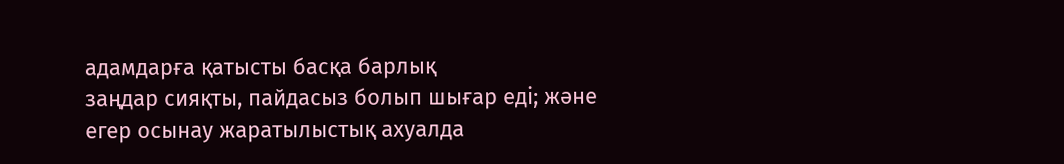адамдарға қатысты басқа барлық
заңдар сияқты, пайдасыз болып шығар еді; және егер осынау жаратылыстық ахуалда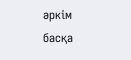әркім
басқа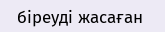біреуді жасаған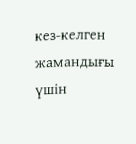кез-келген жамандығы үшін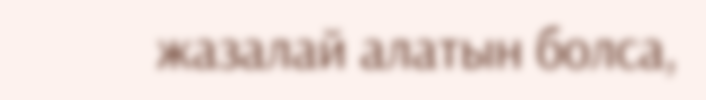жазалай алатын болса,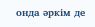онда әркім де